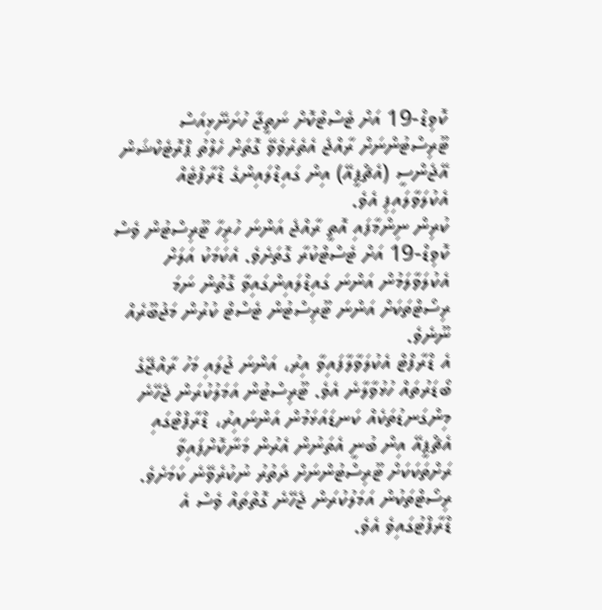ކޮވިޑް-19 އަށް ޓެސްޓްކޮށް ނަތީޖާ ހުށަނޭޅިއަސް ޓޫރިސްޓުންނަށް ރާއްޖެ އެތެރެވެވޭ ގޮތަށް ހެލްތު ޕްރޮޓެކްޝަން އޭޖެންސީ (އެޗްޕީއޭ) އިން ގައިޑްލައިންގެ ޑްރާފްޓެއް އެކުލަވާލައިފި އެވެ.
ކުރިން ނިންމާފައި އޮތީ ރާއްޖެ އަންނަ ހުރިހާ ޓޫރިސްޓުން ވެސް ކޮވިޑް-19 އަށް ޓެސްޓްކުރާ ގޮތަށެވެ. އެކަމަކު އަލަށް އެކުލަވާލަމުން އަންނަ ގައިޑްލައިންގައިވާ ގޮތުން ނަމަ ރިސޯޓްތަކަށް އަންނަ ޓޫރިސްޓުން ޓެސްޓް ކުރުން މަޖުބޫރެއް ނޫނެވެ.
އެ ޑްރާފްޓް އެކުލަވާލާފައިވާ އިރު، އަންނަ ޖުލައި މަހު ރާއްޖޭގެ ބޯޑަރުތައް ހުޅުވާލާނެ އެވެ. ޓޫރިސްޓުން އަމަލުކުރަން ޖެހޭނެ މިންގަނޑުތަކެއް ކަނޑައަޅަމުން އަންނައިރު، ޑްރާފްޓްގައި އެޗްޕީއޭ އިން ބުނީ އެތަނުން އެރުން މަނާކޮށްފައިވާ ރަށްތަކަކަށް ޓޫރިސްޓުންނަށް ދަތުރު ނުކުރެވޭނެ ކަމަށެވެ. ރިސޯޓްތަކުން އަމަލުކުރަން ޖެހޭނެ ގޮތްތައް ވެސް އެ ޑްރާފްޓުގައިވެ އެވެ.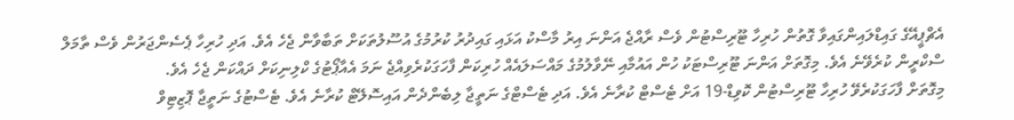އެޗްޕީއޭގެ ގައިޑްލައިންގައިވާ ގޮތުން ހުރިހާ ޓޫރިސްޓުން ވެސް ރާއްޖެ އަންނަ އިރު މާސްކު އަޅައި ގައިދުރު ކުރުމުގެ އުސޫލުތަކަށް ތަބާވާން ޖެހެ އެވެ. އަދި ހުރިހާ ޕެސެންޖަރުން ވެސް ތާމަލް ސްކްރީން ކުރެވޭނެ އެވެ. މިގޮތަށް އަންނަ ޓޫރިސްޓަކު ހުން އައުމާއި ނޭވާލުމުގެ މައްސަލައެއް ހުރިކަން ފާހަގަކުރެވިއްޖެ ނަމަ އެއާޕޯޓުގެ ކްލިނިކަށް ދައްކަން ޖެހެ އެވެ.
މިގޮތަށް ފާހަގަކުރެވޭ ހުރިހާ ޓޫރިސްޓުން ކޮވިޑް-19 އަށް ޓެސްޓް ކުރާނެ އެވެ. އަދި ޓެސްޓްގެ ނަތީޖާ ލިބެންދެން އައިސޮލޭޓް ކުރާނެ އެވެ. ޓެސްޓުގެ ނަތީޖާ ޕޮޒިޓިވް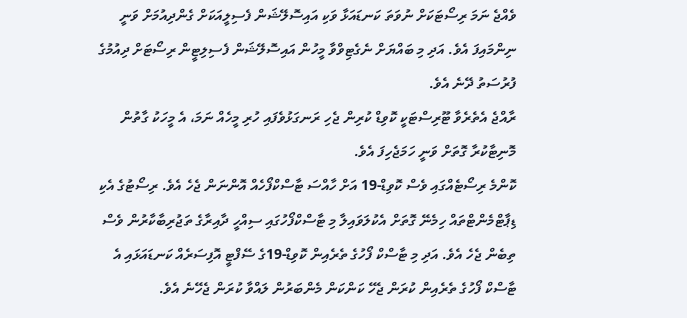ވެއްޖެ ނަމަ ރިސޯޓަކަށް ނުވަތަ ކަނޑައަޅާ ވަކި އައިސޮލޭޝަން ފެސިލީއަކަށް ގެންދިއުމަށް ވަނީ ނިންމައިފަ އެވެ. އަދި މި ބައްޔަށް ނެގެޓިވްވާ މީހުން އައިސޮލޭޝަން ފެސިލިޓީން ރިސޯޓަށް ދިއުމުގެ ފުރުސަތު ދޭނެ އެވެ.
ރާއްޖެ އެތެރެވާ ޓޫރިސްޓަކީ ކޮވިޑް ކުރިން ޖެހި ރަނގަޅުވެފައި ހުރި މީހެއް ނަމަ، އެ މީހަކު ގާތުން މޮނިޓާކުރާ ގޮތަށް ވަނީ ހަމަޖެހިފަ އެވެ.
ކޮންމެ ރިސޯޓެއްގައި ވެސް ކޮވިޑް-19 އަށް ހާއްސަ ޓާސްކްފޯހެއް އޮންނަން ޖެހެ އެވެ. ރިސޯޓުގެ އެކި ޑިޕާޓްމެންޓްތައް ހިމެނޭ ގޮތަށް އެކުލަވައިލާ މި ޓާސްކްފޯހުގައި ސިއްހީ ދާއިރާގެ ތަޖުރިބާކާރުން ވެސް ތިބެން ޖެހެ އެވެ. އަދި މި ޓާސްކް ފޯހުގެ ތެރެއިން ކޮވިޑް-19ގެ ސޭފްޓީ އޮފިސަރެއް ކަނޑައަޅައި އެ ޓާސްކް ފޯހުގެ ތެރެއިން ކުރަން ޖެހޭ ކަންކަން މެންބަރުން ލައްވާ ކުރަން ޖެހޭނެ އެވެ.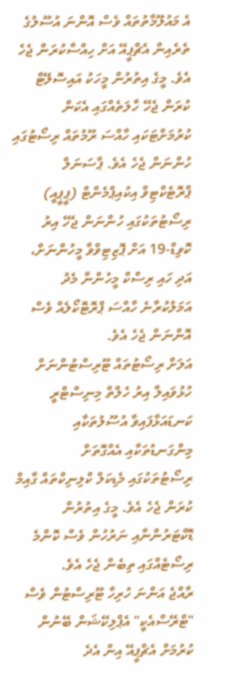އެ މައުލޫމާތުތައް ވެސް އޮންނަ އުސޫލުގެ ތެރެއިން އެޗްޕީއޭ އަށް ހިއްސާކުރަން ޖެހެ އެވެ. މީގެ އިތުރުން މީހަކު އައިސޮލޭޓް ކުރަން ޖެހޭ ހާލަތެއްގައި އެކަން ކުރުމަށްޓަކައި ހާއްސަ ރޫމުތައް ރިސޯޓުގައި ހުންނަން ޖެހެ އެވެ. ޕާސަނަލް ޕްރޮޓެކްޓިވް އިކުއިޕްމެންޓް (ޕީޕީއީ) ރިސޯޓުތަކުގައި ހުންނަން ޖެހޭ އިރު ކޮވިޑް-19 އަށް ޕޮޒިޓިވްވާ މީހުންނަށް، އަދި ހައި ރިސްކް މީހުންނާ މެދު އަމަލުކުރާނެ ހާއްސަ ޕްރޮޓޮކޯލެއް ވެސް އޮންނަން ޖެހެ އެވެ.
އަލަށް ރިސޯޓުތައް ޓޫރިސްޓުންނަށް ހުޅުވައިލާ އިރު ހެލްތް މިނިސްޓްރީ ކަނޑައަޅާފައިވާ އުސޫލުތަކާއި މިންގަނޑުތަކާއި އެއްގޮތަށް ރިސޯޓުތަކުގައި މެޑިކަލް ކްލިނިކްތައް ގާއިމް ކުރަން ޖެހެ އެވެ. މީގެ އިތުރުން ޑޮކްޓަރުންނާއި ނަރުހުން ވެސް ކޮންމެ ރިސޯޓެއްގައި ތިބެން ޖެހެ އެވެ.
ރާއްޖެ އަންނަ ހުރިހާ ޓޫރިސްޓުން ވެސް "ޓްރޭސްއެކީ" އެޕްލިކޭޝަން ބޭނުން ކުރުމަށް އެޗްޕީއޭ އިން އެދެ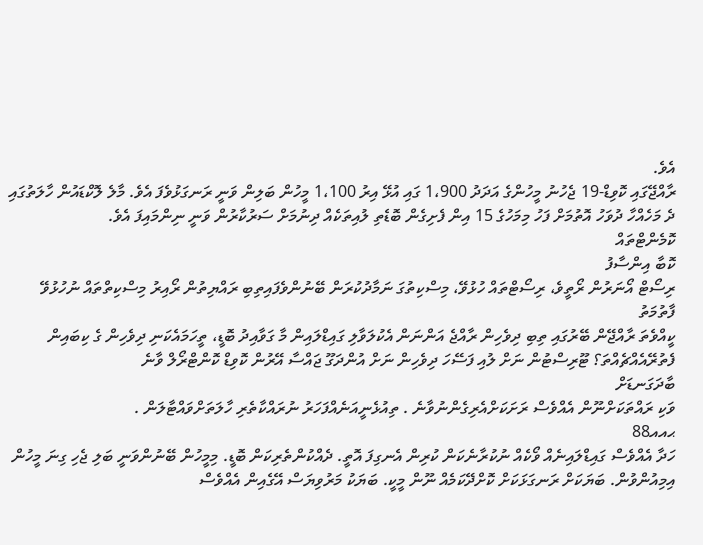އެވެ.
ރާއްޖޭގައި ކޮވިޑް-19 ޖެހުނު މީހުންގެ އަދަދު 1،900 ގައި އުޅޭ އިރު 1،100 މީހުން ބަލިން ވަނީ ރަނގަޅުވެފަ އެވެ. މާލެ ލޮކްޑައުން ހާލަތުގައި ދެ މަހެއްހާ ދުވަހު އޮތުމަށް ފަހު މިމަހުގެ 15 އިން ފެށިގެން ބޮޑެތި ލުއިތަކެއް ދިނުމަށް ސަރުކާރުން ވަނީ ނިންމައިފަ އެވެ.
ކޮމެންޓްތައް
ކޮބާ އިންސާފު
ރިސޯޓް އޯނަރުން ރޯތީވެ، ރިސޯޓްތައް ހުޅުވޭ، މިސްކިތުގަ ނަމާދުކުރަން ބޭނުންވެފައިތިބި ރައްޔިތުން ރޯއިރު މިސްކިތްތައް ނުހުޅުވޭ
ފާތުމަތު
ކީއްވެތަ ރާއްޖޭން ބޭރުގައި ތިބި ދިވެހިން ރާއްޖެ އަންނަން އެކުލަވާލި ގައިޑްލައިން މާ ގަވާއިދު ބޮޑީ، ތީހަމައެކަނި ދިވެހިން ގެ ކިބައިން ފެތުރޭއެއްޗެއްތަ؟ ޓޫރިސްޓުން ނަށް ލުއި ފަސޭހަ ދިވެހިން ނަށް އުންދަގޫ ޖައްސާ އޭރުން ކޮވިޑް ކޮންޓްރޯލް ވާނެ
ބާދަގަނޑަށް
ވަކި ރައްތަކަށްނޫން އެއްވެސް ރަށަކަށްއެރިގެންނުވާނެ . ތިއުޅެނީއަނެއްފަހަރު ނުރައްކާތެރި ހާލަތަށްވައްޓާލަން .
ޙއއ88
ހަދާ އެއްވެސް ގައިޑްލައިނެއް ވޯކެއް ނުކުރާނެކަން ކުރިން އެނގިފަ އޮތީ. ދެއްކުންތެރިކަން ބޮޑީ. މިމީހުން ބޭނުންވަނީ ބަލި ޖެހި ގިނަ މީހުން އިމިއުންވުން. ބަޔަކަށް ރަނގަޅަކަށް ކޮށްދޭކަމެއް ނޫން މީކީ. ބަޔަކު މަރުވިޔަސް އޭގެއިން އެއްވެސް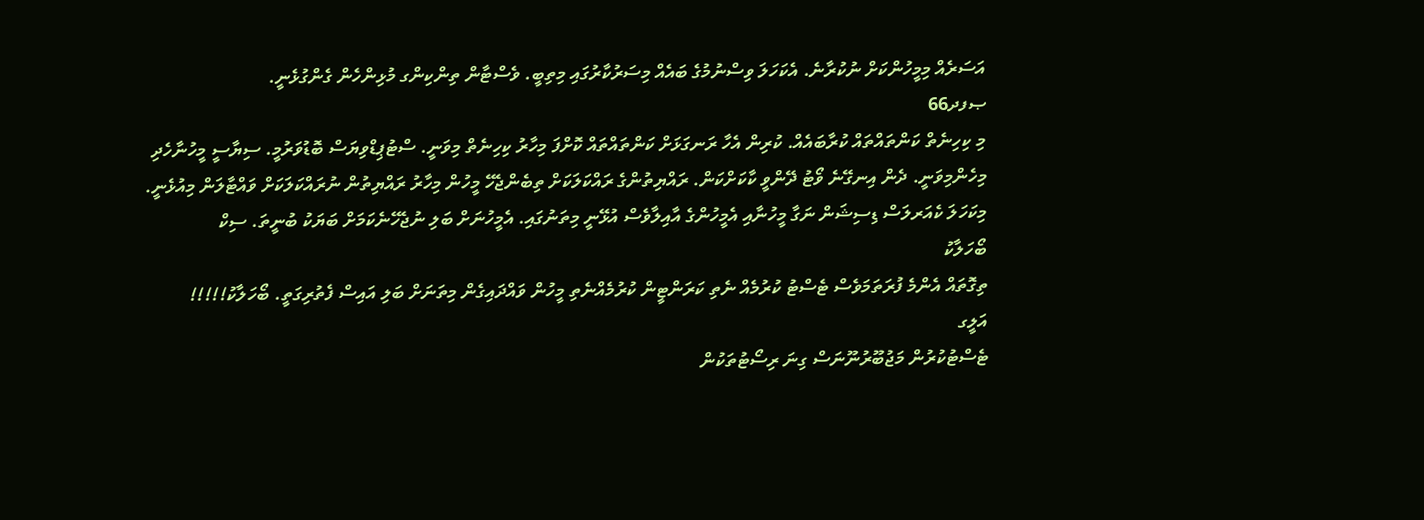އަސަރެއް މިމީހުންކަށް ނުކުރާނެ. އެކަހަލަ ވިސްނުމުގެ ބައެއް މިސަރުކާރުގައި މިތިބީ. ވެސްޓާން ތިންކިންގ މުޅިންހެން ގެންގުޅެނީ.
ޞފދ66
މި ކިހިނެތް ކަންތައްތައް ކުރާބައެއް. ކުރިން އެހާ ރަނގަޅަށް ކަންތައްތައް ކޮށްފަ މިހާރު ކިހިނެތް މިވަނީ. ސްޓުޕިޑްވިޔަސް ބޮޑުވަރުމީ. ސިޔާސީ މީހުނާހެދި މިހެންމިވަނީ. ދެން އިނގޭނެ ވޯޓު ދޭންވީ ކާކަށްކަން. ރައްޔިތުންގެ ރައްކަލަކަށް ތިބެންޖެހޭ މީހުން މިހާރު ރައްޔިތުން ނުރައްކަލަކަށް ވައްޓާލަން މިއުޅެނީ. މިކަހަލަ ކެއަރލަސް ޑިސިޝަން ނަގާ މީހުނާއި އެމީހުންގެ އާއިލާވެސް އުޅޭނީ މިތަނުގައި. އެމީހުނަށް ބަލި ނުޖެހޭނެކަމަށް ބަޔަކު ބުނީތަ. ސިކް
ބޯހަލާކު
ތިގޮތައް އެންމެ ފުރަތަމަވެސް ޓެސްޓު ކުރުމެއް ނެތި ކަރަންޓީން ކުރުމެއްނެތި މީހުން ވައްދައިގެން މިތަނަށް ބަލި އައިސް ފެތުރިގަތީ. ބޯހަލާކު!!!!!
އަލީގ
ޓެސްޓުކުރުން މަޖުބޫރުނޫނަސް ގިނަ ރިސޯޓުތަކުން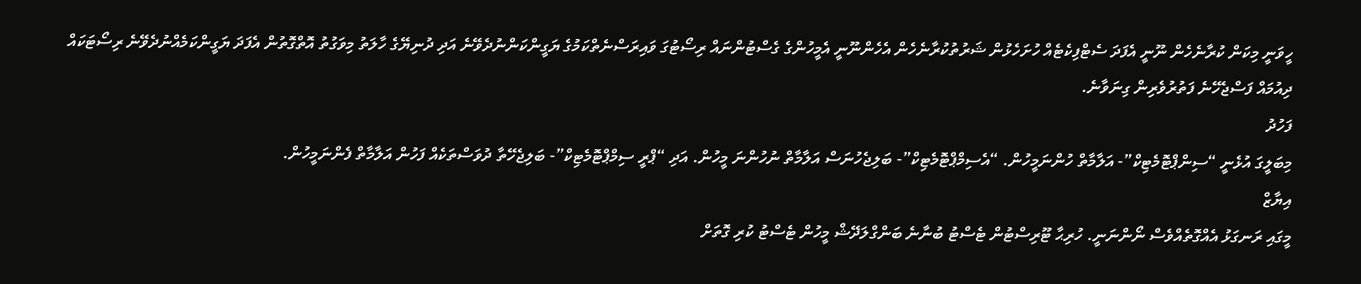ހީވަނީ މިކަން ކުރާނެހެން ނޫނީ އެފަދަ ސެޓްފިކެޓެއް ހުށަހެޅުން ޝަރުތުކުރާނެހެން އެހެންނޫނީ އެމީހުންގެ ގެސްޓުންނައް ރިސޯޓުގަ ވައިރަސްނެތްކަމުގެ ޔަގީންކަންނުދެވޭނެ އަދި ދުނިޔޭގެ ހާލަތު މިވަގުތު އޮތްގޮތުން އެފަދަ ޔަގީންކަމެއްނުދެވޭނެ ރިސޯޓަކައް ދިއުމައް ފަސްޖެހޭނެ ފަތުރުވެރިން ގިނަވާނެ.
ފަހުދު
މިބަލީގަ އުޅެނީ “ސިންޕްޓޮމެޓިކް”- އަލާމާތް ހުންނަމީހުން. “އެސިމްޕްޓޮމެޓިކް”- ބަލިޖެހުނަސް އަލާމާތް ނުހުންނަ މީހުން. އަދި “ޕްރީ ސިމްޕްޓޮމެޓިކް”- ބަލިޖެހޭތާ ދުވަސްތަކެއް ފަހުން އަލާމާތް ފެންނަމީހުން.
އިޔާޒް
މީގައި ރަނގަޅު އެއްގޮތެއްވެސް ނޯންނަނީ. ހުރިޙާ ޓޫރިސްޓުން ޓެސްޓު ބުނާނެ ބަންގްލަދޭޝް މީހުން ޓެސްޓު ކުރި ގޮތަށް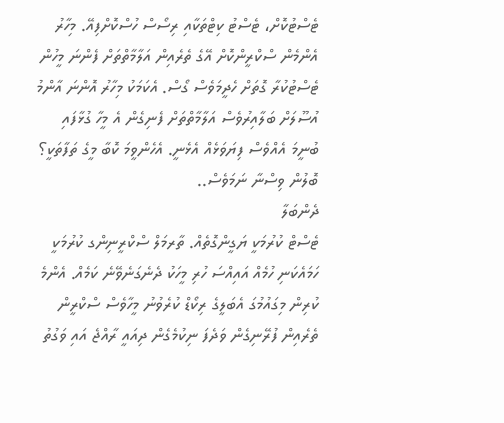ޓެސްޓުކޮށް، ޓެސްޓު ކިޓްތަކާއި ރިސޯސް ހުސްކޮށްފިއޭ. މިހާރު އެންމެން ސްކްރީންކޮށް އޭގެ ތެރެއިން އަލާމާތްތަށް ފެންނަ މީހުން ޓެސްޓުކުރާ ގޮތަށް ހެދީމަވެސް ގޯސް. އެކަމަކު މިހާރު އޮންނަ އާންމު އުސޫލަށް ބަލާއިރުވެސް އަލާމާތްތަށް ފެނިގެން އެ މީހާ ގުޅާފައި ބުނީމަ އެއްވެސް ފިޔަވަޅެއް އެޅެނީ. އެހެންވީމަ ކޮބާ މީގެ ތަފާތަކީ؟ ބޮލުން ވިސްނާ ނަމަވެސް..
ދެންބަލާ
ޓެސްޓް ކުރުމަކީ ޔަގީންގޮތެއް. ތާރމަލް ސްކްރީނިންގ ކުރުމަކީ ހަމައެކަނި ހުމެއް އައިއްސަ ހުރި މީހަކު ދެނެގަނެވޭނެ ކަމެއް. އެންމެ ކުރިން މިގައުމުގަ އެބަލީގެ ރިކޯޑް ކުރެވުނު މީހާވެސް ސްކްރީން ތެރެއިން ފުރޭނިގެން ވަދެފަ ނިކުމެގެން ދިއައީ ރާއްޖެ އައި ވަގުތު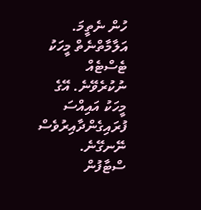ހުން ނެތީމަ. އަލާމާތްނެތް މީހަކު ޓެސްޓެއް ނުކުރެވޭނެ. އޭގެ މީހަކު އައިއްސަ ފުރައިގެންދާއިރުވެސް ނޭނގޭނެ.
ސްޓާފުން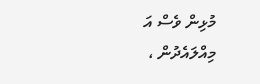މުޅިން ވެސް އަ މިއްލައެދުން ،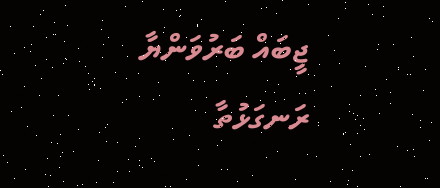ޖީބައް ބަރުވަންޔާ ރަނގަޅުތާ